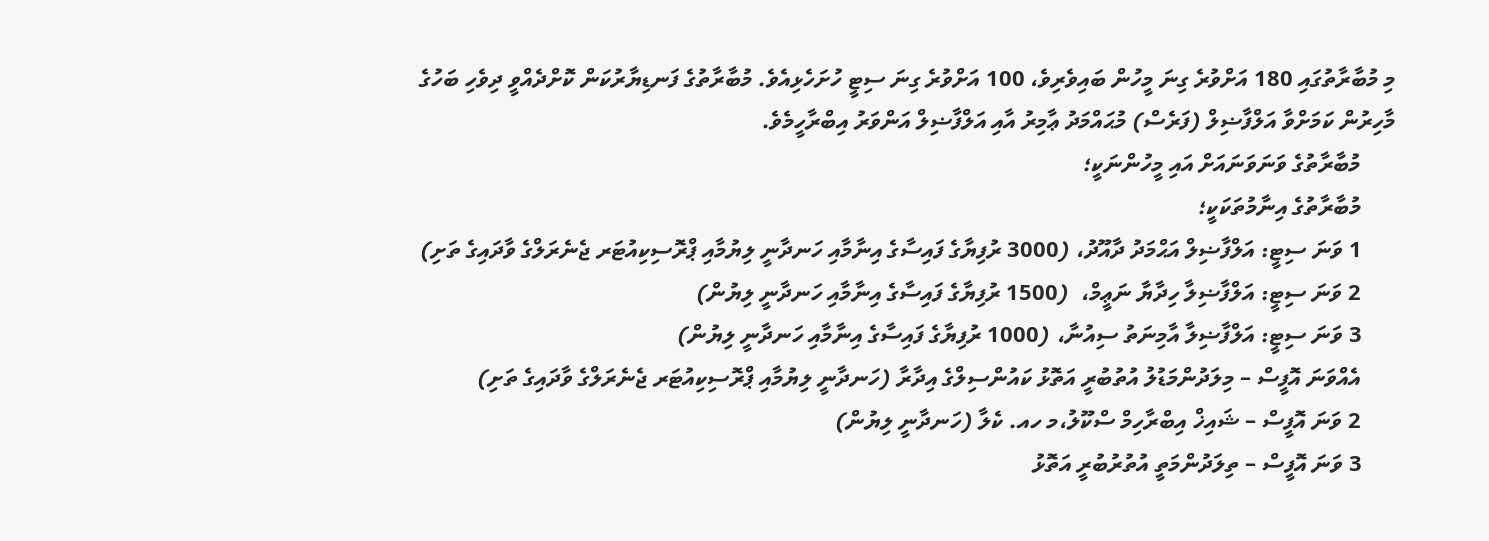މި މުބާރާތުގައި 180 އަށްވުރެ ގިނަ މީހުން ބައިވެރިވެ، 100 އަށްވުރެ ގިނަ ސިޓީ ހުށަހެޅިއެވެ. މުބާރާތުގެ ފަނޑިޔާރުކަން ކޮށްދެއްވީ ދިވެހި ބަހުގެ މާހިރުން ކަމަށްވާ އަލްފާޟިލް (ފަރެސް) މުޙައްމަދު ޢާމިރު އާއި އަލްފާޟިލް އަންވަރު އިބްރާހީމެވެ.
      މުބާރާތުގެ ވަނަވަނައަށް އައި މީހުންނަކީ؛
      މުބާރާތުގެ އިނާމުތަކަކީ؛
      1 ވަނަ ސިޓީ: އަލްފާޟިލް އަޙްމަދު ދާއޫދު، (3000 ރުފިޔާގެ ފައިސާގެ އިނާމާއި ހަނދާނީ ލިޔުމާއި ޕްރޮސިކިއުޓަރ ޖެނެރަލްގެ ވާދައިގެ ތަށި)
      2 ވަނަ ސިޓީ: އަލްފާޟިލާ ހިދާޔާ ނަޢީމް،  (1500 ރުފިޔާގެ ފައިސާގެ އިނާމާއި ހަނދާނީ ލިޔުން)
      3 ވަނަ ސިޓީ: އަލްފާޟިލާ އާމިނަތު ސިއުނާ، (1000 ރުފިޔާގެ ފައިސާގެ އިނާމާއި ހަނދާނީ ލިޔުން)
      އެއްވަނަ އޮފީސް – މިލަދުންމަޑުލު އުތުބުރީ އަތޮޅު ކައުންސިލްގެ އިދާރާ (ހަނދާނީ ލިޔުމާއި ޕްރޮސިކިއުޓަރ ޖެނެރަލްގެ ވާދައިގެ ތަށި)
      2 ވަނަ އޮފީސް – ޝައިޚް އިބްރާހިމް ސްކޫލު،މ ހއ. ކެލާ (ހަނދާނީ ލިޔުން)
      3 ވަނަ އޮފީސް – ތިލަދުންމަތީ އުތުރުބުރީ އަތޮޅު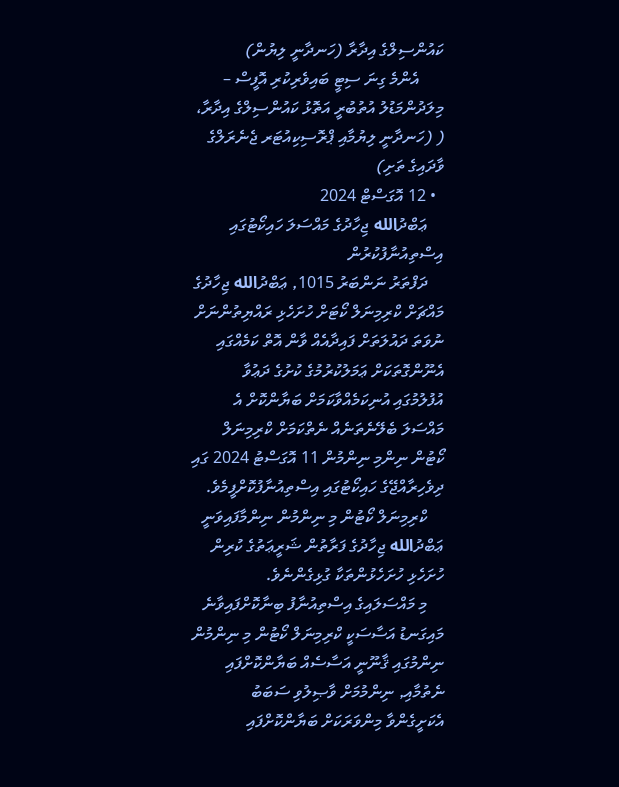ކައުންސިލްގެ އިދާރާ (ހަނދާނީ ލިޔުން)
      އެންމެ ގިނަ ސިޓީ ބައިވެރިކުރި އޮފީސް – މިލަދުންމަޑުލު އުތުބުރީ އަތޮޅު ކައުންސިލްގެ އިދާރާ، ( (ހަނދާނީ ލިޔުމާއި ޕްރޮސިކިއުޓަރ ޖެނެރަލްގެ ވާދައިގެ ތަށި)
  • 12 އޮގަސްޓް 2024
    ޢަބްދުالله ޖިހާދުގެ މައްސަލަ ހައިކޯޓުގައި އިސްތިއުނާފުކުރުން
    ދަފްތަރު ނަންބަރު 1015, ޢަބްދުالله ޖިހާދުގެ މައްޗަށް ކްރިމިނަލް ކޯޓަށް ހުށަހެޅި ރައްޔިތުންނަށް ނުވަތަ ދައުލަތަށް ފައިދާއެއް ވާން އޮތް ކަމެއްގައި އެނޫންގޮތަކަށް ޢަމަލުކުރުމުގެ ކުށުގެ ދަޢުވާ އުފުލުމުގައި އުނިކަމެއްވާކަމަށް ބަޔާންކޮށް އެ މައްސަލަ ބެލޭނެތަނެއް ނެތްކަމަށް ކްރިމިނަލް ކޯޓުން ނިންމި ނިންމުން 11 އޮގަސްޓު 2024 ގައި ދިވެހިރާއްޖޭގެ ހައިކޯޓުގައި އިސްތިއުނާފުކޮށްފީމެވެ.
    ކްރިމިނަލް ކޯޓުން މި ނިންމުން ނިންމާފައިވަނީ ޢަބްދުالله ޖިހާދުގެ ފަރާތުން ޝަރީޢަތުގެ ކުރިން ހުށަހެޅި ހުށަހެޅުންތަކާ ގުޅިގެންނެވެ.
    މި މައްސަލައިގެ އިސްތިއުނާފު ބިނާކޮށްފައިވާނެ މައިގަނޑު އަސާސަކީ ކްރިމިނަލް ކޯޓުން މި ނިންމުން ނިންމުގައި ޤާނޫނީ އަސާސެއް ބަޔާންކޮށްފައި ނެތުމާއި, ނިންމުމަށް ވާޞިލުވި ސަބަބު އެކަށީގެންވާ މިންވަރަކަށް ބަޔާންކޮށްފައި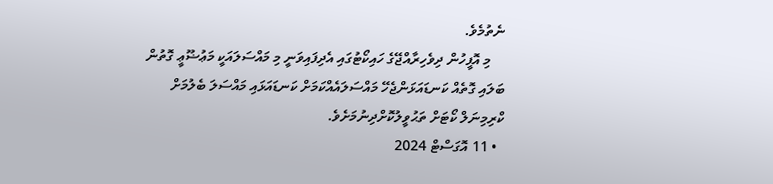ނެތުމެވެ.
    މި އޮފީހުން ދިވެހިރާއްޖޭގެ ހައިކޯޓުގައި އެދިފައިވަނީ މި މައްސަލައަކީ މަޢުޟޫޢީ ގޮތުން ބަލައި ގޮތެއް ކަނޑައަޅަންޖެހޭ މައްސަލައެއްކަމަށް ކަނޑައަޅައި މައްސަލަ ބެލުމަށް ކްރިމިނަލް ކޯޓަށް ތަޙުވީލުކޮށްދިނުމަށެވެ.
  • 11 އޮގަސްޓް 2024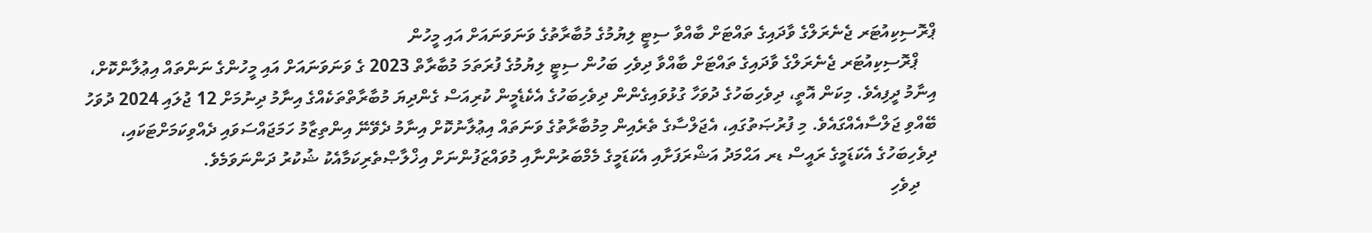ޕްރޮސިކިއުޓަރ ޖެނެރަލްގެ ވާދައިގެ ތައްޓަށް ބާއްވާ ސިޓީ ލިޔުމުގެ މުބާރާތުގެ ވަނަވަނައަށް އައި މީހުން
    ޕްރޮސިކިއުޓަރ ޖެނެރަލްގެ ވާދައިގެ ތައްޓަށް ބާއްވާ ދިވެހި ބަހުން ސިޓީ ލިޔުމުގެ ފުރަތަމަ މުބާރާތް 2023 ގެ ވަނަވަނައަށް އައި މީހުންގެ ނަންތައް އިޢުލާންކޮށް، އިނާމު ދީފިއެވެ. މިކަން އޮތީ، ދިވެހިބަހުގެ ދުވަހާ ގުޅުވައިގެންން ދިވެހިބަހުގެ އެކެޑެމީން ކުރިއަސް ގެންދިޔަ މުބާރާތްތަކެއްގެ އިނާމު ދިނުމަށް 12 ޖުލައި 2024 ދުވަހު ބޭއްވި ޖަލްސާއެއްގައެވެ. މި ފުރުޞަތުގައި، އެޖަލްސާގެ ތެރެއިން މިމުބާރާތުގެ ވަނަތައް އިޢުލާނުކޮށް އިނާމު ދެވޭނޭ އިންތިޒާމު ހަމަޖައްސަވައި ދެއްވިކަމަށްޓަކައި، ދިވެހިބަހުގެ އެކަޑަމީގެ ރައީސް ޑރ އަޙްމަދު އަޝްރަފަށާއި އެކަޑަމީގެ މެމްބަރުންނާއި މުވައްޒަފުންނަށް އިޚްލާޞްތެރިކަމާއެކު ޝުކުރު ދަންނަވަމެވެ.
    ދިވެހި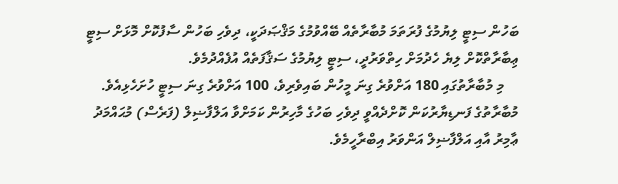ބަހުން ސިޓީ ލިޔުމުގެ ފުރަތަމަ މުބާރާތެއް ބޭއްވުމުގެ މަޤްޞަދަކީ، ދިވެހި ބަހުން ސާފުކޮށް މޮޅަށް ސިޓީ ޢިބާރާތްކޮށް ލިޔެ ހެދުމަށް ހިތްވަރުދީ، ސިޓީ ލިޔުމުގެ ސަޤާފަތެއް އުފެއްދުމެވެ.
    މި މުބާރާތުގައި 180 އަށްވުރެ ގިނަ މީހުން ބައިވެރިވެ، 100 އަށްވުރެ ގިނަ ސިޓީ ހުށަހެޅިއެވެ. މުބާރާތުގެ ފަނޑިޔާރުކަން ކޮށްދެއްވީ ދިވެހި ބަހުގެ މާހިރުން ކަމަށްވާ އަލްފާޟިލް (ފަރެސް) މުޙައްމަދު ޢާމިރު އާއި އަލްފާޟިލް އަންވަރު އިބްރާހީމެވެ.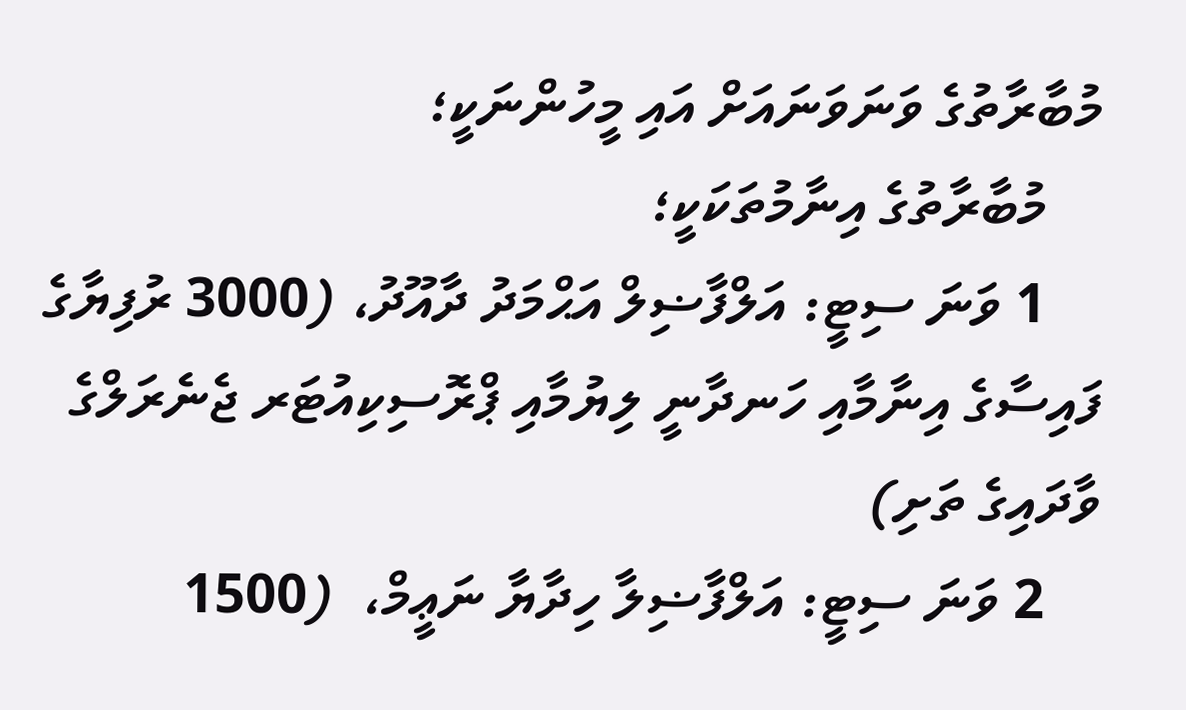މުބާރާތުގެ ވަނަވަނައަށް އައި މީހުންނަކީ؛
    މުބާރާތުގެ އިނާމުތަކަކީ؛
    1 ވަނަ ސިޓީ: އަލްފާޟިލް އަޙްމަދު ދާއޫދު، (3000 ރުފިޔާގެ ފައިސާގެ އިނާމާއި ހަނދާނީ ލިޔުމާއި ޕްރޮސިކިއުޓަރ ޖެނެރަލްގެ ވާދައިގެ ތަށި)
    2 ވަނަ ސިޓީ: އަލްފާޟިލާ ހިދާޔާ ނަޢީމް،  (1500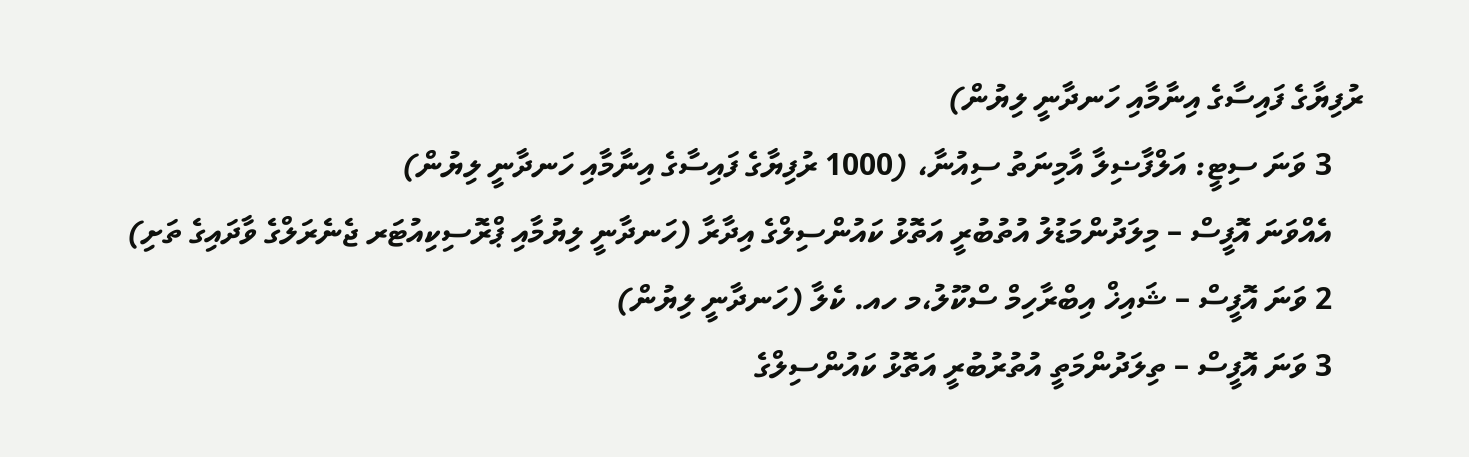ރުފިޔާގެ ފައިސާގެ އިނާމާއި ހަނދާނީ ލިޔުން)
    3 ވަނަ ސިޓީ: އަލްފާޟިލާ އާމިނަތު ސިއުނާ، (1000 ރުފިޔާގެ ފައިސާގެ އިނާމާއި ހަނދާނީ ލިޔުން)
    އެއްވަނަ އޮފީސް – މިލަދުންމަޑުލު އުތުބުރީ އަތޮޅު ކައުންސިލްގެ އިދާރާ (ހަނދާނީ ލިޔުމާއި ޕްރޮސިކިއުޓަރ ޖެނެރަލްގެ ވާދައިގެ ތަށި)
    2 ވަނަ އޮފީސް – ޝައިޚް އިބްރާހިމް ސްކޫލު،މ ހއ. ކެލާ (ހަނދާނީ ލިޔުން)
    3 ވަނަ އޮފީސް – ތިލަދުންމަތީ އުތުރުބުރީ އަތޮޅު ކައުންސިލްގެ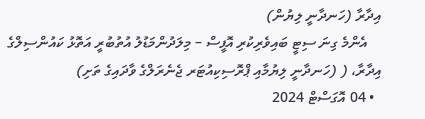އިދާރާ (ހަނދާނީ ލިޔުން)
    އެންމެ ގިނަ ސިޓީ ބައިވެރިކުރި އޮފީސް – މިލަދުންމަޑުލު އުތުބުރީ އަތޮޅު ކައުންސިލްގެ އިދާރާ، ( (ހަނދާނީ ލިޔުމާއި ޕްރޮސިކިއުޓަރ ޖެނެރަލްގެ ވާދައިގެ ތަށި)
  • 04 އޮގަސްޓް 2024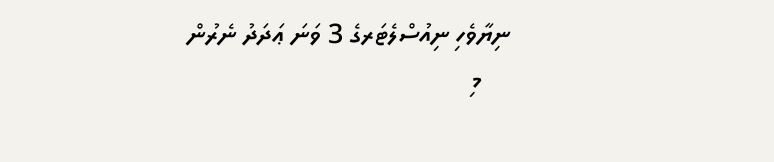ނިޔާވެހި ނިއުސްލެޓަރގެ 3 ވަނަ ޢަދަދު ނެރުން
    މި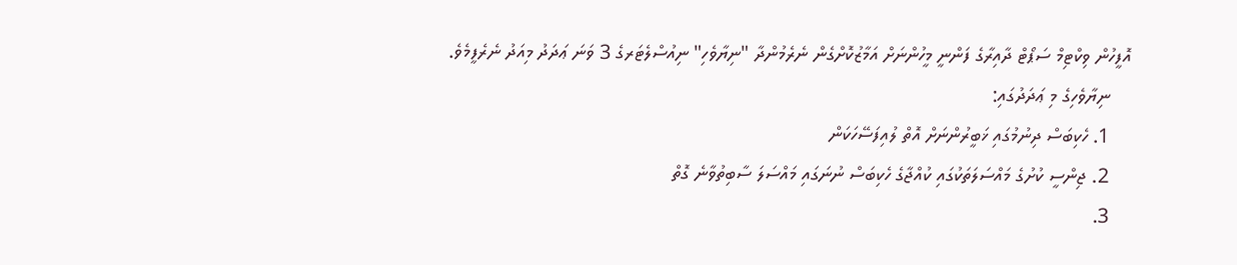އޮފީހުން ވިކްޓިމް ސަޕޯޓް ދާއިރާގެ ފަންނީ މީހުންނަށް އަމާޒުކޮށްގެން ނެރެމުންދާ "ނިޔާވެހި" ނިއުސްލެޓަރގެ 3 ވަނަ ޢަދަދު މިއަދު ނެރެފީމެވެ.
    ނިޔާވެހިގެ މި ޢަދަދުގައި:
    1. ހެކިބަސް ދިނުމުގައި ޚަބީރުންނަށް އޮތް ލުއިފަސޭހަކަން
    2. ޖިންސީ ކުށުގެ މައްސަލަތަކުގައި ކުއްޖާގެ ހެކިބަސް ނުނަގައި މައްސަލަ ސާބިތުވާނެ ގޮތް
    3.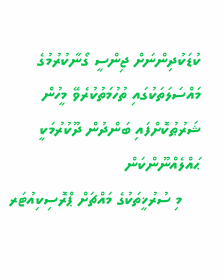ކުޑަކުދިންނަށް ޖިންސީ ގޯނާކުރުމުގެ މައްސަލަތަކުގައި ތުހުމަތުކުރެވޭ މީހުން ޝަރުޠުކޮށްފައި ބަންދުން ދޫކުރުމަކީ ޙައްލެއްނޫންކަން
    މި ސުރުޚީތަކުގެ މައްޗަށް ޕްރޮސިކިއުޓަރ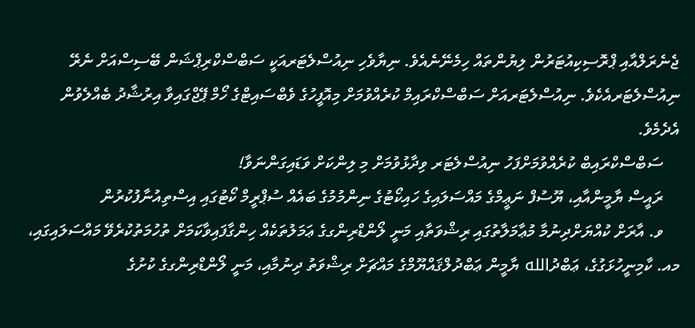ޖެނެރަލްއާއި ޕްރޮސިކިއުޓަރުން ލިޔުންތައް ހިމެނޭނެއެވެ. ނިޔާވެހި ނިއުސްލެޓަރއަކީ ސަބްސްކްރިޕްޝަން ބޭސިސްއަށް ނެރޭ ނިއުސްލެޓަރއެކެވެ. ނިއުސްލެޓަރއަށް ސަބްސްކްރައިމް ކުރެއްވުމަށް މިއޮފީހުގެ ވެބްސައިޓްގެ ހޯމް ޕޭޖްގައިވާ އިރުޝާދު ބެއްލެވުން އެދެމެވެ.
    ސަބްސްކްރައިބް ކުރެއްވުމަށްފަހު ނިއުސްލެޓަރ ވިދާޅުވުމަށް މި ލިންކަށް ވަޑައިގަންނަވާ!
    ރައީސް ޔާމީންއާއި، ޔޫސުފް ނަޢީމްގެ މައްސަލައިގެ ހައިކޯޓުގެ ނިންމުމުގެ ބައެއް ސުޕްރީމް ކޯޓުގައި އިސްތިއުނާފުކުރުން
    ވ. އާރަށް ކުއްޔަށްދިނުމާ މުޢާމަލާތުގައި ރިޝްވަތާއި މަނީ ލޯންޑްރިންގގެ ޢަމަލުތަކެއް ހިންގާފައިވާކަމަށް ތުހުމަތުކުރެވޭ މައްސަލައިގައި، މއ. ކާމިނީހުޅަގުގެ، ޢަބްދުالله ޔާމީން ޢަބްދުލްޤައްޔޫމްގެ މައްޗަށް ރިޝްވަތު ދިނުމާއި، މަނީ ލޯންޑްރިންގގެ ކުށުގެ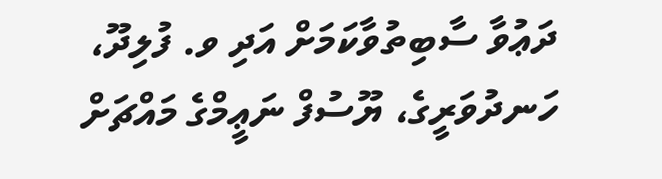ދަޢުވާ ސާބިތުވާކަމަށް އަދި ވ. ފުލިދޫ، ހަނދުވަރީގެ، ޔޫސުފް ނަޢީމްގެ މައްޗަށް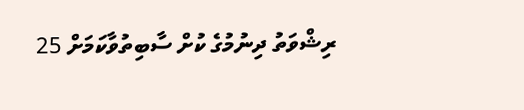ރިޝްވަތު ދިނުމުގެ ކުށް ސާބިތުވާކަމަށް 25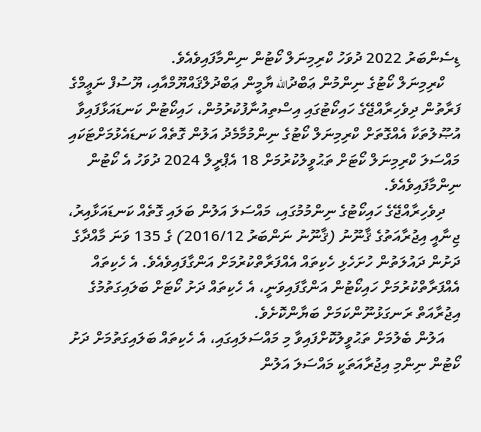ޑިސެންބަރު 2022 ދުވަހު ކްރިމިނަލް ކޯޓުން ނިންމާފައިވެއެވެ.
    ކްރިމިނަލް ކޯޓުގެ ނިންމުން ޢަބްދުالله ޔާމީން ޢަބްދުލްޤައްޔޫމްއާއި، ޔޫސުފް ނަޢީމްގެ ފަރާތުން ދިވެހިރާއްޖޭގެ ހައިކޯޓުގައި އިސްތިއުނާފުކުރުމުން، ހައިކޯޓުން ކަނޑައަޅާފައިވާ އުޞޫލުތަކާ އެއްގޮތަށް ކްރިމިނަލް ކޯޓުގެ ނިންމުމާމެދު އަލުން ގޮތެއް ކަނޑައެޅުމަށްޓަކައި މައްސަލަ ކްރިމިނަލް ކޯޓަށް ތަޙުވީލުކުރުމަށް 18 އެޕްރީލް 2024 ދުވަހު އެ ކޯޓުން ނިންމާފައިވެއެވެ.
    ދިވެހިރާއްޖޭގެ ހައިކޯޓުގެ ނިންމުމުގައި، މައްސަލަ އަލުން ބަލައި ގޮތެއް ކަނޑައަޅާއިރު، ޖިނާއީ އިޖުރާއަތުގެ ޤާނޫނު (ޤާނޫނު ނަންބަރު 2016/12) ގެ 135 ވަނަ މާއްދާގެ ދަށުން ދައުލަތުން ހުށަހެޅި ހެކިތައް އެއްފަރާތްކުރުމަށް އަންގާފައިވެއެވެ. އެ ހެކިތައް އެއްފަރާތްކުރުމަށް ހައިކޯޓުން އަންގާފައިވަނީ، އެ ހެކިތައް ދަށު ކޯޓަށް ބަލައިގަތުމުގެ އިޖުރާއަތް ރަނގަޅުނޫންކަމަށް ބަޔާންކޮށެވެ.
    އަލުން ބެލުމަށް ތަޙުވީލުކޮށްފައިވާ މި މައްސަލައިގައި، އެ ހެކިތައް ބަލައިގަތުމަށް ދަށު ކޯޓުން ނިންމި އިޖުރާއަތަކީ މައްސަލަ އަލުން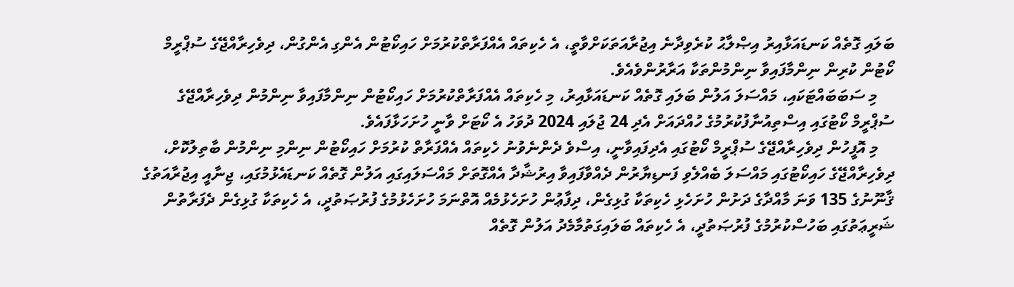ބަލައި ގޮތެއް ކަނޑައަޅާއިރު އިޞްލާޙު ކުރެވިދާނެ އިޖުރާއަތަކަށްވާތީ، އެ ހެކިތައް އެއްފަރާތްކުރުމަށް ހައިކޯޓުން އެންގި އެންގުން، ދިވެހިރާއްޖޭގެ ސުޕްރީމް ކޯޓުން ކުރިން ނިންމާފައިވާ ނިންމުންތަކާ އަރާރުންވެއެވެ.
    މި ސަބަބައްޓަކައި، މައްސަލަ އަލުން ބަލައި ގޮތެއް ކަނޑައަޅާއިރު، މި ހެކިތައް އެއްފަރާތްކުރުމަށް ހައިކޯޓުން ނިންމާފައިވާ ނިންމުން ދިވެހިރާއްޖޭގެ ސުޕްރީމް ކޯޓުގައި އިސްތިއުނާފުކުރުމުގެ ހުއްދައަށް އެދި 24 ޖުލައި 2024 ދުވަހު އެ ކޯޓަށް ވާނީ ހުށަހަޅާފައެވެ.
    މި އޮފީހުން ދިވެހިރާއްޖޭގެ ސުޕްރީމް ކޯޓުގައި އެދިފައިވާނީ، އިސްވެ ދެންނެވުނު ހެކިތައް އެއްފަރާތް ކުރުމަށް ހައިކޯޓުން ނިންމި ނިންމުން ބާތިލުކޮށް، ދިވެހިރާއްޖޭގެ ހައިކޯޓުގައި މައްސަލަ ބެއްލެވި ފަނޑިޔާރުން ދެއްވާފައިވާ އިރުޝާދާ އެއްގޮތަށް މައްސަލައިގައި އަލުން ގޮތެއް ކަނޑައެޅުމުގައި، ޖިނާއީ އިޖުރާއަތުގެ ޤާނޫނުގެ 135 ވަނަ މާއްދާގެ ދަށުން ހުށަހެޅި ހެކިތަކާ ގުޅިގެން، ދިފާޢުން ހުށަހެޅުމެއް އޮތްނަމަ ހުށަހެޅުމުގެ ފުރުޞަތުދީ، އެ ހެކިތަކާ ގުޅިގެން ދެފަރާތުން ޝަރީޢަތުގައި ބަހުސްކުރުމުގެ ފުރުޞަތުދީ، އެ ހެކިތައް ބަލައިގަތުމާމެދު އަލުން ގޮތެއް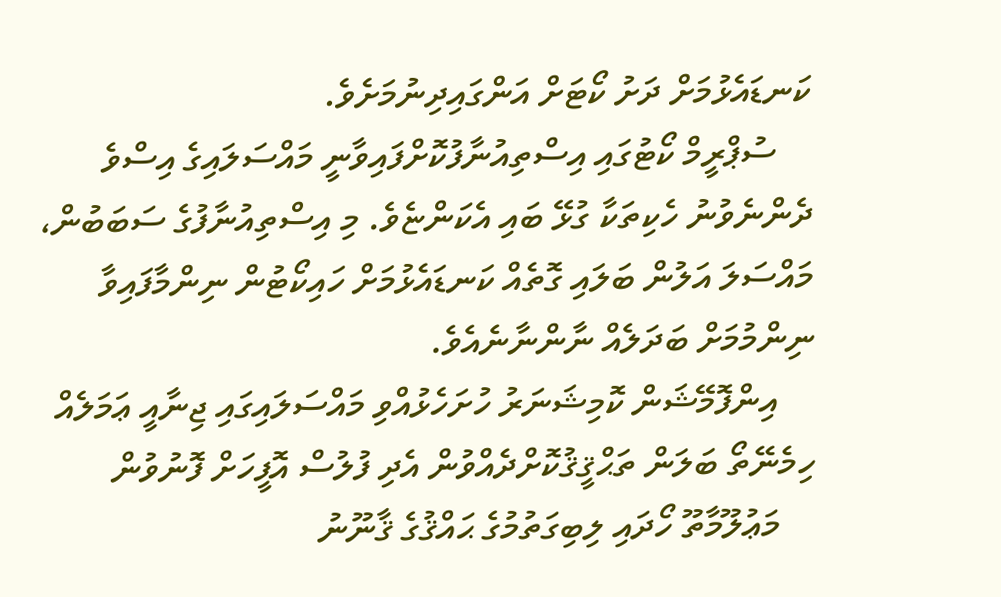ކަނޑައެޅުމަށް ދަށު ކޯޓަށް އަންގައިދިނުމަށެވެ.
    ސުޕްރީމް ކޯޓުގައި އިސްތިއުނާފުކޮށްފައިވާނީ މައްސަލައިގެ އިސްވެ ދެންނެވުނު ހެކިތަކާ ގުޅޭ ބައި އެކަންޏެވެ. މި އިސްތިއުނާފުގެ ސަބަބުން، މައްސަލަ އަލުން ބަލައި ގޮތެއް ކަނޑައެޅުމަށް ހައިކޯޓުން ނިންމާފައިވާ ނިންމުމަށް ބަދަލެއް ނާންނާނެއެވެ.
    އިންފޮމޭޝަން ކޮމިޝަނަރު ހުށަހެޅުއްވި މައްސަލައިގައި ޖިނާއީ ޢަމަލެއް ހިމެނޭތޯ ބަލަން ތަޙްޤީޤުކޮށްދެއްވުން އެދި ފުލުސް އޮފީހަށް ފޮނުވުން
    މަޢުލޫމާތޫ ހޯދައި ލިބިގަތުމުގެ ޙައްޤުގެ ޤާނޫނު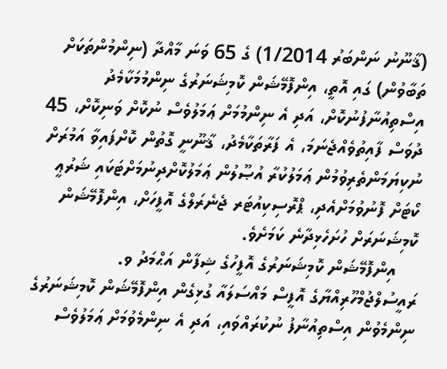(ޤާނޫނު ނަންބަރު 1/2014) ގެ 65 ވަނަ މާއްދާ (ނިންމުންތަކަށް ތަބާވުން) ގައި އޮތީ، އިންފޮމޭޝަން ކޮމިޝަނަރުގެ ނިންމުމަކާމެދު އިސްތިއުނާފުނުކޮށް، އަދި އެ ނިންމުމަށް ޢަމަލުވެސް ނުކޮށް ވަނިކޮށް، 45 ދުވަސް ފާއިތުވެއްޖެނަމަ، އެ ފަރާތަކާމެދު، ޤާނޫނީ ގޮތުން ކޮށްފައިވާ އަމުރަށް ނުކިޔަމަންތެރިވުމުން ޢަމަލުކުރާ އުޞޫލުން ޢަމަލުކޮށްދިނުމަށްޓަކައި ޝަރުޢީ ކޯޓަށް ފޮނުވުމަށްއެދި، ޕްރޮސިކިއުޓަރ ޖެނެރަލްގެ އޮފީހަށް، އިންފޮމޭޝަން ކޮމިޝަނަރަށް ހުށަހެޅިދާނެ ކަމަށެވެ.
    އިންފޮމޭޝަން ކޮމިޝަނަރުގެ އޮފީހުގެ ޝިފާން އަޙްމަދު ވ. ރައީސުލްޖުމްހޫރިއްޔާގެ އޮފީސް މައްސަލައާ ގުޅިގެން އިންފޮމޭޝަން ކޮމިޝަނަރުގެ ނިންމެވުން އިސްތިއުނާފު ނުކުރައްވައި، އަދި އެ ނިންމެވުމަށް ޢަމަލުވެސް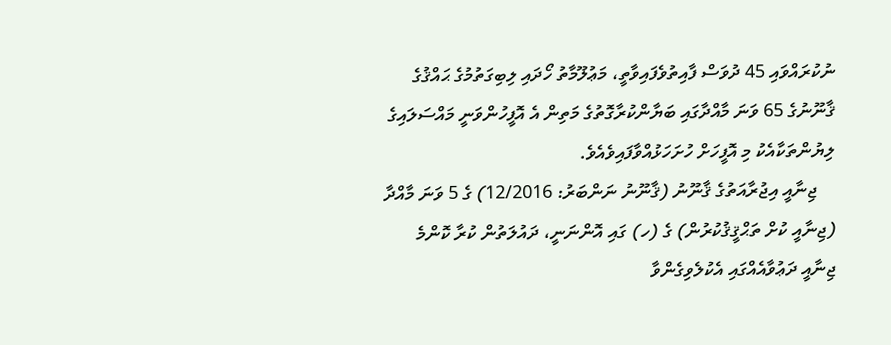ނުކުރައްވައި 45 ދުވަސް ފާއިތުވެފައިވާތީ، މަޢުލޫމާތު ހޯދައި ލިބިގަތުމުގެ ޙައްޤުގެ ޤާނޫނުގެ 65 ވަނަ މާއްދާގައި ބަޔާންކުރާގޮތުގެ މަތިން އެ އޮފީހުންވަނީ މައްސަލައިގެ ލިޔުންތަކާއެކު މި އޮފީހަށް ހުށަހަޅުއްވާފައިވެއެވެ.
    ޖިނާއީ އިޖުރާއަތުގެ ޤާނޫނު (ޤާނޫނު ނަންބަރު: 12/2016) ގެ 5 ވަނަ މާއްދާ (ޖިނާއީ ކުށް ތަޙްޤީޤުކުރުން) ގެ (ހ) ގައި އޮންނަނީ، ދައުލަތުން ކުރާ ކޮންމެ ޖިނާއީ ދަޢުވާއެއްގައި އެކުލެވިގެންވާ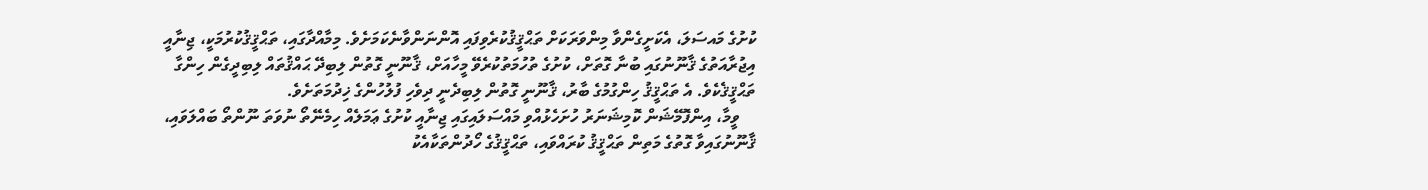ކުށުގެ މައސަލަ، އެކަށީގެންވާ މިންވަރަކަށް ތަޙްޤީޤުކުރެވިފައި އޮންނަންވާނެކަމަށެވެ. މިމާއްދާގައި، ތަޙްޤީޤުކުރުމަކީ، ޖިނާއީ އިޖުރާއަތުގެ ޤާނޫނުގައި ބުނާ ގޮތަށް، ކުށުގެ ތުހުމަތުކުރެވޭ މީހާއަށް، ޤާނޫނީ ގޮތުން ލިބިދޭ ޙައްޤުތައް ލިބިދީގެން ހިންގާ ތަޙްޤީޤެކެވެ. އެ ތަޙްޤީޤު ހިންގުމުގެ ބާރު، ޤާނޫނީ ގޮތުން ލިބިދެނީ ދިވެހި ފުލުހުންގެ ޚިދުމަތަށެވެ.
    ވީމާ، އިންފޮމޭޝަން ކޮމިޝަނަރު ހުށަހެޅުއްވި މައްސަލައިގައި ޖިނާއީ ކުށުގެ ޢަމަލެއް ހިމެނޭތޯ ނުވަތަ ނޫންތޯ ބައްލަވައި، ޤާނޫނުގައިވާ ގޮތުގެ މަތިން ތަޙްޤީޤު ކުރައްވައި، ތަޙްޤީޤުގެ ހޯދުންތަކާއެކު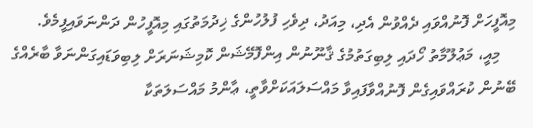މިއޮފީހަށް ފޮނުއްވައި ދެއްވުން އެދި، މިއަދު، ދިވެހި ފުލުހުންގެ ޚިދުމަތުގައި މިއޮފީހުން ދަންނަވައިފީމެވެ.
    މިއީ، މަޢުލޫމާތު ހޯދައި ލިބިގަތުމުގެ ޤާނޫނުން އިންފޮމޭޝަން ކޮމިޝަނަރަށް ލިބިވަޑައިގަންނަވާ ބާރެއްގެ ބޭނުން ކުރައްވައިގެން ފޮނުއްވާފައިވާ މައްސަލައަކަށްވާތީ، ޢާންމު މައްސަލަތަކާ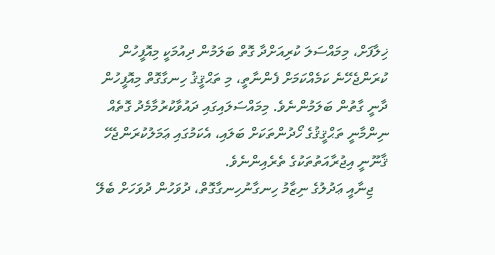ޚިލާފަށް، މިމައްސަލަ ކުރިއަށްދާ ގޮތް ބަލަމުން ދިއުމަކީ މިއޮފީހުން ކުރަންޖެހޭނެ ކަމެއްކަމަށް ފެންނާތީ، މި ތަޙްޤީޤު ހިނގާގޮތް މިއޮފީހުން ދާނީ ގާތުން ބަލަމުންނެވެ. މިމައްސަލައިގައި ދައުވާކުރުމާމެދު ގޮތެއް ނިންމާނީ ތަޙްޤީޤުގެ ހޯދުންތަކަށް ބަލައި، އެކަމުގައި ޢަމަލުކުރަންޖެހޭ ޤާނޫނީ އިޖުރާއަތުތަކުގެ ތެރެއިންނެވެ.
    ޖިނާއީ ޢަދުލުގެ ނިޒާމު ހިނގާނުހިނގާގޮތް، ދުވަހުން ދުވަހަށް ބެލޭ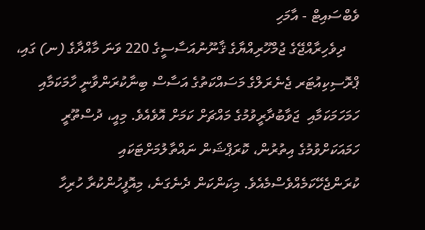ވެބްސައިޓް - އާމަހި
    ދިވެހިރާއްޖޭގެ ޖުމްހޫރިއްޔާގެ ޤާނޫނުއަސާސީގެ 220 ވަނަ މާއްދާގެ (ނ) ގައި، ޕްރޮސިކިއުޓަރ ޖެނެރަލްގެ މަސައްކަތުގެ އަސާސް ބިނާކުރަންވާނީ ހާމަކަމާއި ހަމަހަމަކަމާއި  ޖަވާބުދާރީވުމުގެ މައްޗަށް ކަމަށް އޮވެއެވެ. މިއީ، ދުސްތޫރީ ހަމައަކަށްވުމުގެ އިތުރުން، ކޮރަޕްޝަން ނައްތާލުމަށްޓަކައި ކުރަންޖެހޭކަމެއްވެސްމެއެވެ. މިކަންކަން ދެނެގަނެ، މިއޮފީހުންކުރާ ހުރިހާ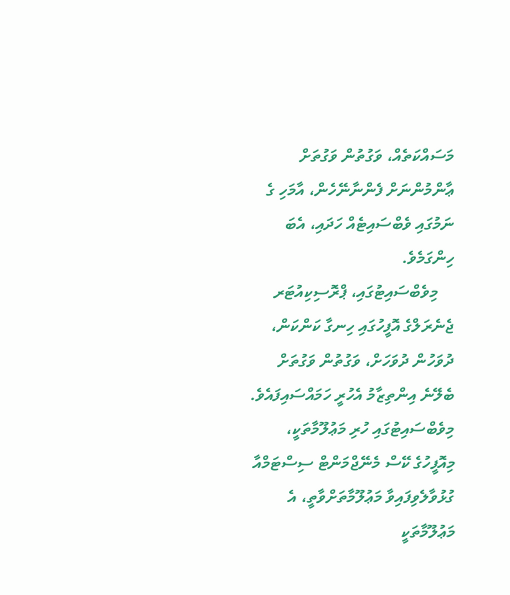މަސައްކަތެއް، ވަގުތުން ވަގުތަށް ޢާންމުންނަށް ފެންނާނޭހެން، އާމަހި ގެ ނަމުގައި ވެބްސައިޓެއް ހަދައި، އެބަ ހިންގަމެވެ.
    މިވެބްސައިޓުގައި، ޕްރޮސިކިއުޓަރ ޖެނެރަލްގެ އޮފީހުގައި ހިނގާ ކަންކަން، ދުވަހުން ދުވަހަށް، ވަގުތުން ވަގުތަށް ބެލޭނެ އިންތިޒާމު އެހުރީ ހަމައްސައިފައެވެ. މިވެބްސައިޓުގައި ހުރި މަޢުލޫމާތަކީ، މިއޮފީހުގެ ކޭސް މެނޭޖްމަންޓް ސިސްޓަމްއާ ގުޅުވާލެވިފައިވާ މަޢުލޫމާތަށްވާތީ، އެ މަޢުލޫމާތަކީ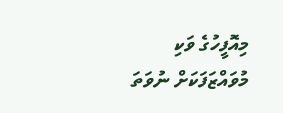މިއޮފީހުގެ ވަކި މުވައްޒަފަކަށް ނުވަތަ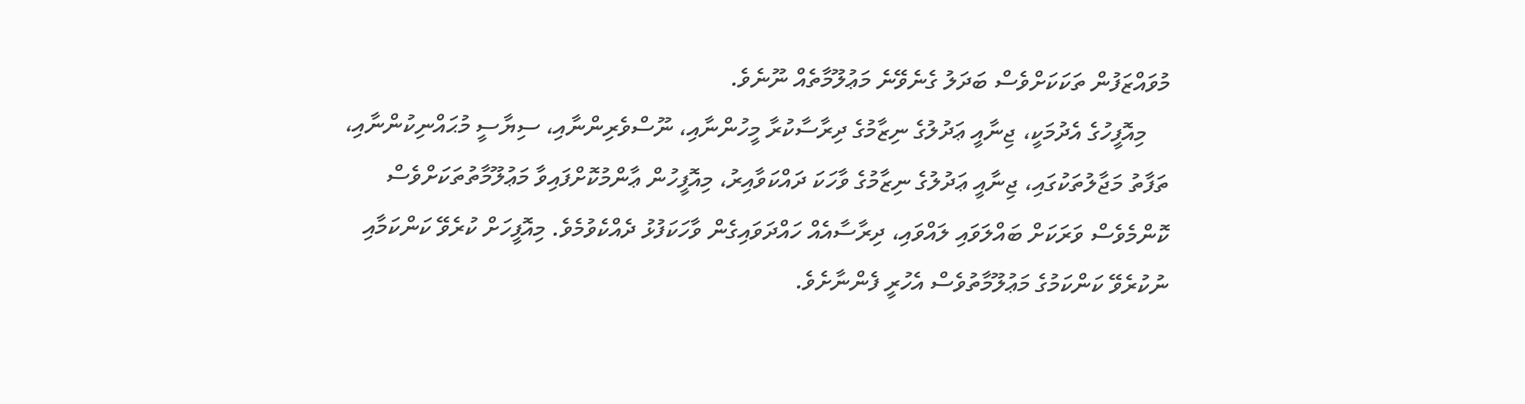މުވައްޒަފުން ތަކަކަށްވެސް ބަދަލު ގެނެވޭނެ މަޢުލޫމާތެއް ނޫނެވެ.
    މިއޮފީހުގެ އެދުމަކީ، ޖިނާއީ ޢަދުލުގެ ނިޒާމުގެ ދިރާސާކުރާ މީހުންނާއި، ނޫސްވެރިންނާއި، ސިޔާސީ މުޙައްނިކުންނާއި، ތަފާތު މަޖާލުތަކުގައި، ޖިނާއީ ޢަދުލުގެ ނިޒާމުގެ ވާހަކަ ދައްކަވާއިރު، މިއޮފީހުން ޢާންމުކޮށްފައިވާ މަޢުލޫމާތުތަކަށްވެސް ކޮންމެވެސް ވަރަކަށް ބައްލަވައި ލައްވައި، ދިރާސާއެއް ހައްދަވައިގެން ވާހަކަފުޅު ދެއްކެވުމެވެ. މިއޮފީހަށް ކުރެވޭ ކަންކަމާއި ނުކުރެވޭ ކަންކަމުގެ މަޢުލޫމާތުވެސް އެހުރީ ފެންނާށެވެ.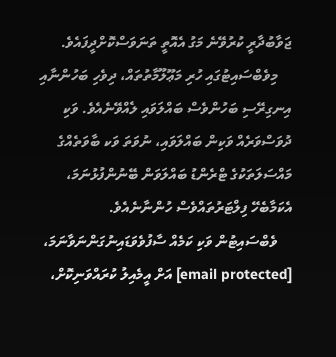ޖަވާބުދާރީ ކުރުވޭނެ މަގު އެއޮތީ ތަނަވަސްކޮށްދީފައެވެ.
    މިވެބްސައިޓުގައި ހުރި މަޢޫލޫމާތުތައް، ދިވެހި ބަހުންނާއި އިނގިރޭސި ބަހުންވެސް ބައްލަވައި ލެއްވޭނެއެވެ. ވަކި ދުވަސްވަރެއް ވަކިން ބައްލަވައި، ނުވަތަ ވަކ ބާވަތެއްގެ މައްސަލަތަކުގެ ޓްރެންޑު ބައްލަވަން ބޭނުންފުޅުނަމަ، އެކަމާބެހޭ ފިލްޓަރުތައްވެސް ހުންނާނެއެވެ.
    ވެބްސައިޓުން ވަކި ކަމެއް ސާފުވެވަޑައިނުގަންނަވާނަމަ، [email protected] އަށް އީމެއިލު ކުރައްވަނިކޮށް،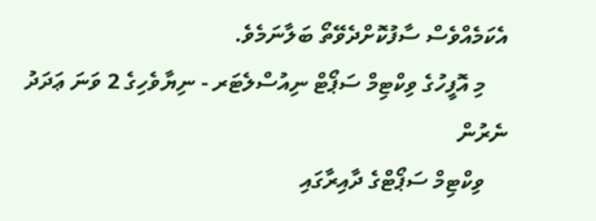އެކަމެއްވެސް ސާފުކޮށްދެވޭތޯ ބަލާނަމެވެ.
    މި އޮފީހުގެ ވިކްޓިމް ސަޕޯޓް ނިއުސްލެޓަރ - ނިޔާވެހިގެ 2 ވަނަ ޢަދަދު ނެރުން
    ވިކްޓިމް ސަޕޯޓްގެ ދާއިރާގައި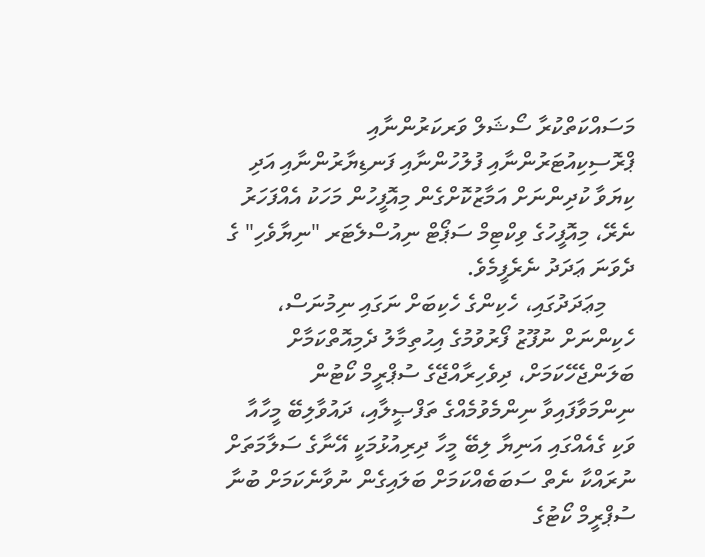މަސައްކަތްކުރާ ސޯޝަލް ވަރކަރުންނާއި ޕްރޮސިކިއުޓަރުންނާއި ފުލުހުންނާއި ފަނޑިޔާރުންނާއި އަދި ކިޔަވާ ކުދިންނަށް އަމާޒުކޮށްގެން މިއޮފީހުން މަހަކު އެއްފަހަރު ނެރޭ، މިއޮފީހުގެ ވިކްޓިމް ސަޕޯޓް ނިއުސްލެޓަރ "ނިޔާވެހި" ގެ ދެވަނަ ޢަދަދު ނެރެފީމެވެ.
     މިޢަދަދުގައި، ހެކިންގެ ހެކިބަށް ނަގައި ނިމުނަސް، ހެކިންނަށް ނުފޫޒު ފޯރުވުމުގެ އިޙުތިމާލު ދެމިއޮތްކަމާށް ބަލަންޖެހޭކަމަށް، ދިވެހިރާއްޖޭގެ ސުޕްރީމް ކޯޓުން ނިންމަވާފައިވާ ނިންމެވުމެއްގެ ތަފްޞީލާއި، ދައުވާލިބޭ މީހާއާ ވަކި ގެއެއްގައި އަނިޔާ ލިބޭ މީހާ ދިރިއުޅުމަކީ އޭނާގެ ސަލާމަތަށް ނުރައްކާ ނެތް ސަބަބެއްކަމަށް ބަލައިގެން ނުވާނެކަމަށް ބުނާ ސުޕްރީމް ކޯޓުގެ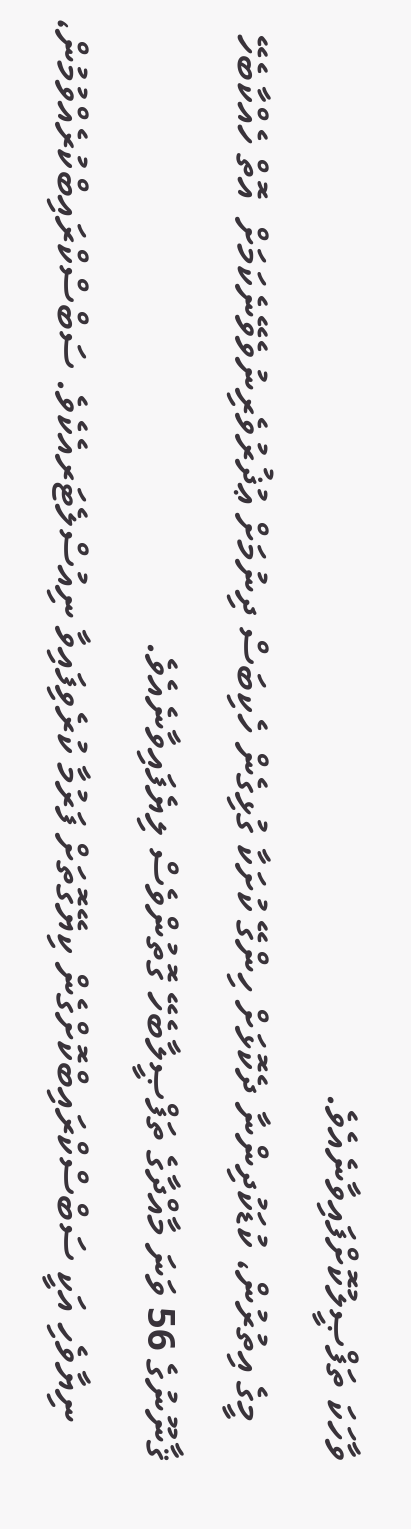ވާހަކަ ތަފްޞީލުކޮށްފައިވާނެއެވެ.
    މީގެ އިތުރުން، ކުޑަކުދިންނާ ދެކޮޅަށް ހިންގޭ ކުށަކާ ގުޅިގެން ހެކިބަސް ދިނުމަށް ޢުޛުރުވެރިނުވެވޭނެކަމަށް  އޮތް ހެއްކާބެހޭ ޤާނޫނުގެ 56 ވަނަ މާއްދާގެ ތަފްޞީލާބެހޭ ގޮތުންވެސް ލިޔެފައިވާނެއެވެ.
    ނިޔާވެހި އަކީ ސަބްސްކްރައިބްކޮށްގެން ކިޔޭގޮތަށް ފަރުމާ ކުރެވިފައިވާ ނިއުސްލެޓަރއެކެވެ. ސަބްސްކްރައިބްކުރެއްވުމުން،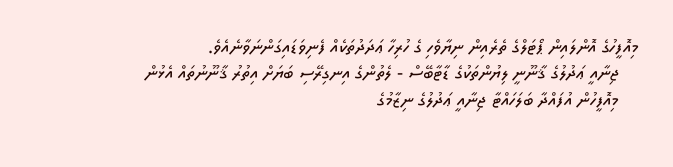މިއޮފީހުގެ އޮންލައިން ޕޯޓަލްގެ ތެރެއިން ނިޔާވެހި ގެ ހުރިހާ ޢަދަދުތަކެއް ފެނިވަޑައިގަންނަވާނެއެވެ.
    ޖިނާއީ ޢަދުލުގެ ޤާނޫނީ ލިޔުންތަކުގެ ޑާޓާބޭސް - ލެތުންގެ އިނގިރޭސި ބަޔަށް އިތުރު ޤާނޫނުތައް އެޅުން
    މިއޮފީހުން އުފައްދާ ބަލަހައްޓާ ޖިނާއީ ޢަދުލުގެ ނިޒާމުގެ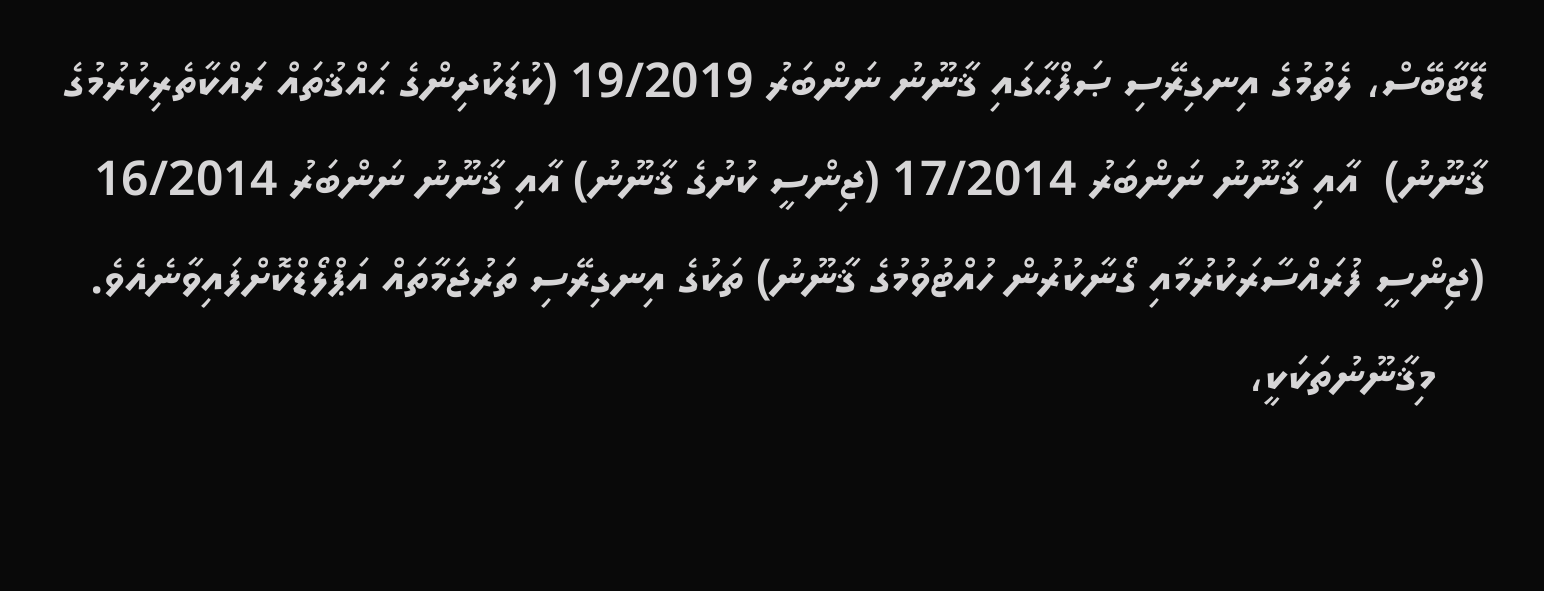ޑޭޓާބޭސް، ލެތުމުގެ އިނގިރޭސި ޞަފްޙާގައި ޤާނޫނު ނަންބަރު 19/2019 (ކުޑަކުދިންގެ ޙައްޤުތައް ރައްކާތެރިކުރުމުގެ ޤާނޫނު)  އާއި ޤާނޫނު ނަންބަރު 17/2014 (ޖިންސީ ކުށުގެ ޤާނޫނު) އާއި ޤާނޫނު ނަންބަރު 16/2014 (ޖިންސީ ފުރައްސާރަކުރުމާއި ގޯނާކުރުން ހުއްޓުވުމުގެ ޤާނޫނު) ތަކުގެ އިނގިރޭސި ތަރުޖަމާތައް އަޕްލޯޑްކޮށްފައިވާނެއެވެ.
    މިޤާނޫނުތަކަކީ،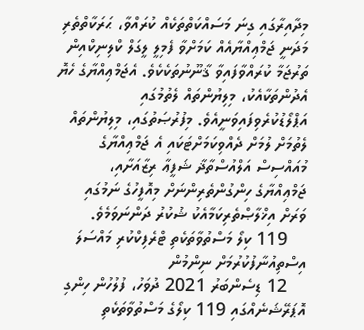މިދާއިރާގައި ގިނަ މަސައްކަތްތަކެއް ކުރައްވާ، ޙަރަކާތްތެރި މަދަނީ ޖަމްޢިއްޔާއެއް ކަމަށްވާ ފެމިލީ ލީގަލް ކްލިނިކްއިން ތަރުޖަމާ ކުރައްވާފައިވާ ޤާނޫނުތަކެކެވެ. އެޖަމްޢިއްޔާގެ ހެޔޮ އެދުންތަކާއެކު، މިލިޔުންތައް ލެތުމުގައި އަޕްލޯޑުކުރެވިފައިވަނީއެވެ. މިފުރުޞަތުގައި، މިލިޔުންތައް ލެތުމަށް ލުމަށް ދެއްވިކަމަށްޓަކައި އެ ޖަމްޢިއްޔާގެ މުއައްސިސް އަލްއުސްތާޛާ ޝަފީޢާ ރިޒާއަށާއި، ޖަމްޢިއްޔާގެ ހިންގުންތެރިންނަށް މިއޮފީހުގެ ނަމުގައި ވަރަށް އިޚްލާޞްތެރިކަމާއެކު ޝުކުރު ދަންނަވަމެވެ.
    119 ކިލޯ މަސްތުވާތަކެތި ޓްރެފިކްކުރި މައްސަލަ އިސްތިއުނާފުކުރުމަށް ނިންމުން
    12 ޑިސެންބަރު 2021 ދުވަހު، ފުލުހުން ހިންގި އޮޕަރޭޝަނެއްގައި 119 ކިލޯގެ މަސްތުވާތަކެތި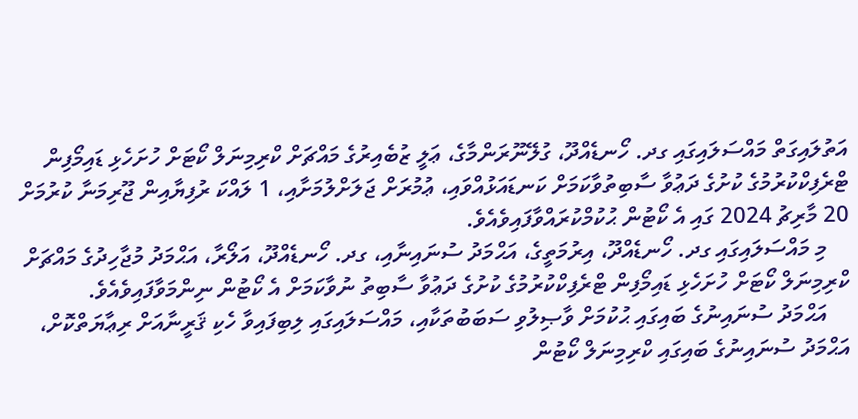އަތުލައިގަތް މައްސަލައިގައި ގދ. ހޯނޑެއްދޫ، ގުލޭނޫރަންމާގެ، ޢަލީ ޒުބެއިރުގެ މައްޗަށް ކްރިމިނަލް ކޯޓަށް ހުށަހެޅި ޑައިމޯފިން ޓްރެފިކްކުރުމުގެ ކުށުގެ ދަޢުވާ ސާބިތުވާކަމަށް ކަނޑައަޅުއްވައި، ޢުމުރަށް ޖަލަށްލުމަށާއި، 1 ލައްކަ ރުފިޔާއިން ޖޫރިމަނާ ކުރުމަށް 20 މާރިޗު 2024 ގައި އެ ކޯޓުން ޙުކުމްކުރައްވާފައިވެއެވެ.
    މި މައްސަލައިގައި ގދ. ހޯނޑެއްދޫ، އިރުމަތީގެ، އަޙްމަދު ސުނައިނާއި، ގދ. ހޯނޑެއްދޫ، އަލޯރާ، އަޙްމަދު މުޖާހިދުގެ މައްޗަށް ކްރިމިނަލް ކޯޓަށް ހުށަހެޅި ޑައިމޯފިން ޓްރެފިކްކުރުމުގެ ކުށުގެ ދަޢުވާ ސާބިތު ނުވާކަމަށް އެ ކޯޓުން ނިންމަވާފައިވެއެވެ.
    އަޙްމަދު ސުނައިނުގެ ބައިގައި ޙުކުމަށް ވާޞިލުވި ސަބަބުތަކާއި، މައްސަލައިގައި ލިބިފައިވާ ހެކި ޤަރީނާއަށް ރިޢާޔަތްކޮށް، އަޙްމަދު ސުނައިނުގެ ބައިގައި ކްރިމިނަލް ކޯޓުން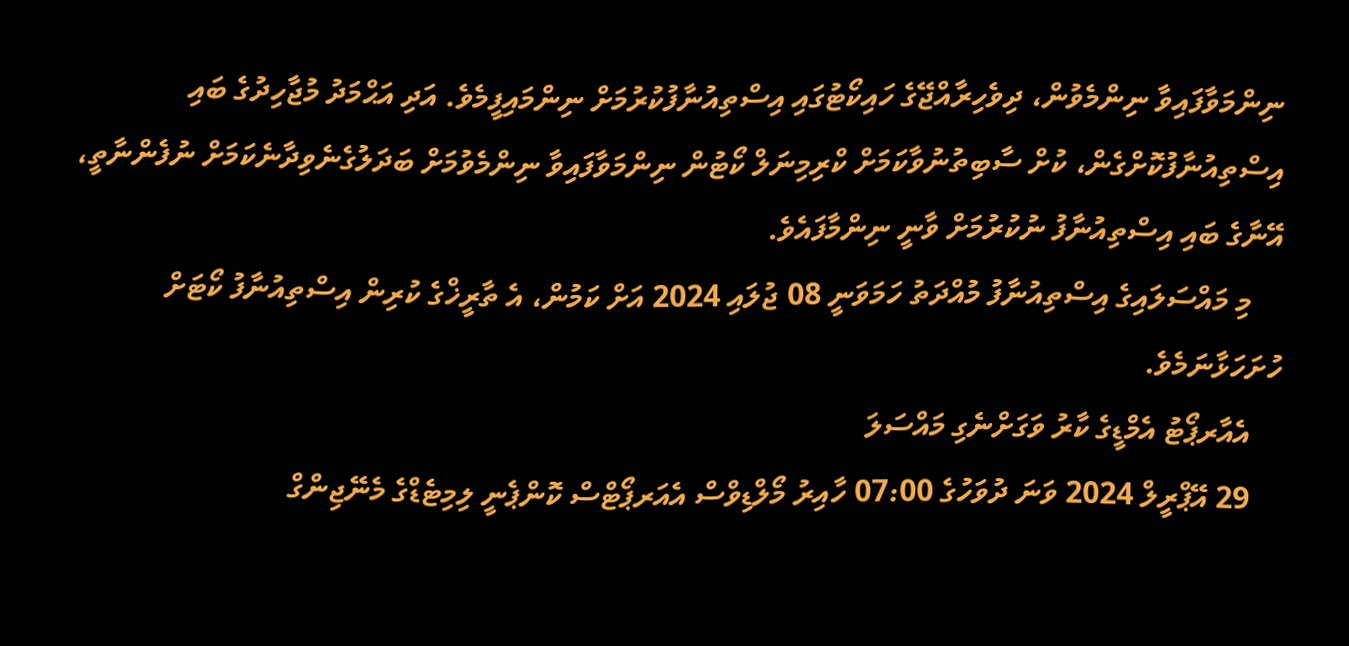ނިންމަވާފައިވާ ނިންމެވުން، ދިވެހިރާއްޖޭގެ ހައިކޯޓުގައި އިސްތިއުނާފުކުރުމަށް ނިންމައިފީމެވެ. އަދި އަޙްމަދު މުޖާހިދުގެ ބައި އިސްތިއުނާފުކޮށްގެން، ކުށް ސާބިތުނުވާކަމަށް ކްރިމިނަލް ކޯޓުން ނިންމަވާފައިވާ ނިންމެވުމަށް ބަދަލުގެނެވިދާނެކަމަށް ނުފެންނާތީ، އޭނާގެ ބައި އިސްތިއުނާފު ނުކުރުމަށް ވާނީ ނިންމާފައެވެ.
    މި މައްސަލައިގެ އިސްތިއުނާފު މުއްދަތު ހަމަވަނީ 08 ޖުލައި 2024 އަށް ކަމުން، އެ ތާރީޚްގެ ކުރިން އިސްތިއުނާފު ކޯޓަށް ހުށަހަޅާނަމެވެ.
    އެއާރޕޯޓު އެމްޑީގެ ކާރު ވަގަށްނެގި މައްސަލަ
    29 އޭޕްރީލް 2024 ވަނަ ދުވަހުގެ 07:00 ހާއިރު މޯލްޑިވްސް އެއަރޕޯޓްސް ކޮންޕެނީ ލިމިޓެޑްގެ މެނޭޖިންގް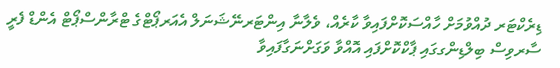ޑިރެކްޓަރ ދުއްވުމަށް ހާއްސަކޮށްފައިވާ ކާރެއް، ވެލާނާ އިންޓަރނޭޝަނަލް އެއަރޕޯޓްގެ ޓްރާންސްޕޯޓް އެންޑް ފެރީ ސާރވިސް ބިލްޑިންގގައި ޕާކްކޮށްފައި އޮއްވާ ވަގަށްނަގާފައިވާ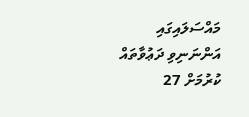މައްސަލައިގައި އަންނަނިވި ދަޢުވާތައް ކުރުމަށް 27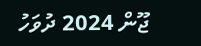ޖޫން 2024 ދުވަހު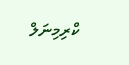ކްރިމިނަލް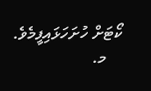ކޯޓަށް ހުށަހަޅައިފީމެވެ.
    މ.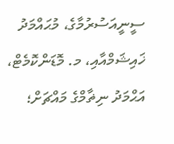ސީނީއަސުރުމާގެ، މުޙައްމަދު ޚައިޝަމްއާއި، މ. މޮޑަންކޮމެޓް، އަޙްމަދު ނިޡާމްގެ މައްޗަށް؛